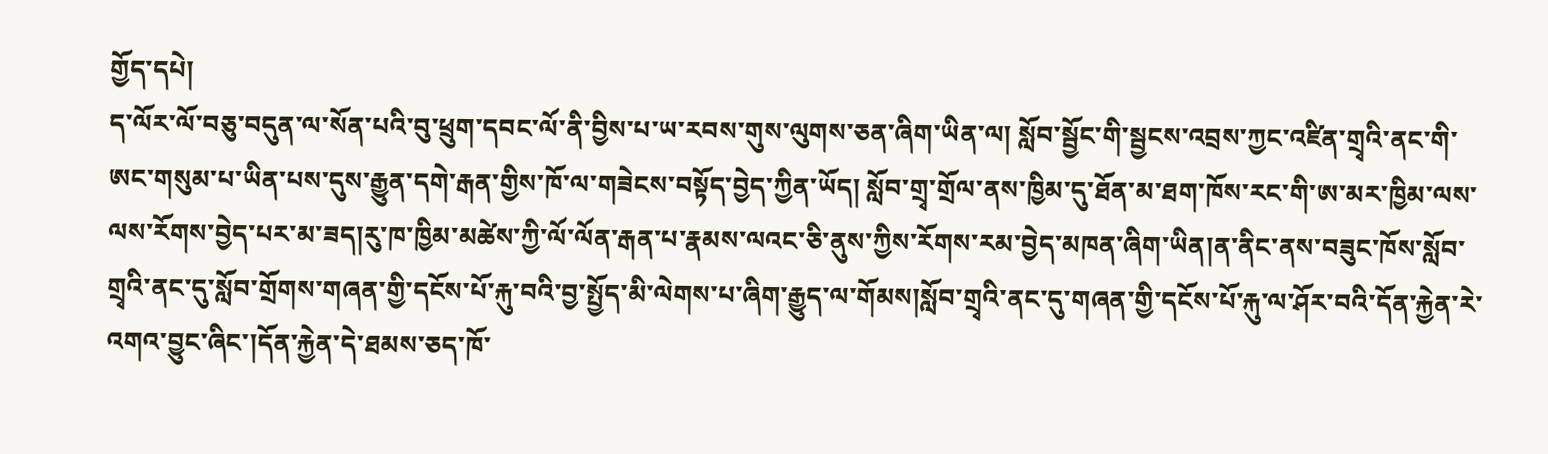གྱོད་དཔེ།
ད་ལོར་ལོ་བཅུ་བདུན་ལ་སོན་པའི་བུ་ཕྲུག་དབང་ལོ་ནི་བྱིས་པ་ཡ་རབས་གུས་ལུགས་ཅན་ཞིག་ཡིན་ལ། སློབ་སྦྱོང་གི་སྦྱངས་འབྲས་ཀྱང་འཛིན་གྲྭའི་ནང་གི་ཨང་གསུམ་པ་ཡིན་པས་དུས་རྒྱུན་དགེ་རྒན་གྱིས་ཁོ་ལ་གཟེངས་བསྟོད་བྱེད་ཀྱིན་ཡོད། སློབ་གྲྭ་གྲོལ་ནས་ཁྱིམ་དུ་ཐོན་མ་ཐག་ཁོས་རང་གི་ཨ་མར་ཁྱིམ་ལས་ལས་རོགས་བྱེད་པར་མ་ཟད།རུ་ཁ་ཁྱིམ་མཚེས་ཀྱི་ལོ་ལོན་རྒན་པ་རྣམས་ལའང་ཅི་ནུས་ཀྱིས་རོགས་རམ་བྱེད་མཁན་ཞིག་ཡིན།ན་ནིང་ནས་བཟུང་ཁོས་སློབ་གྲྭའི་ནང་དུ་སློབ་གྲོགས་གཞན་གྱི་དངོས་པོ་རྐུ་བའི་བྱ་སྤྱོད་མི་ལེགས་པ་ཞིག་རྒྱུད་ལ་གོམས།སློབ་གྲྭའི་ནང་དུ་གཞན་གྱི་དངོས་པོ་རྐུ་ལ་ཤོར་བའི་དོན་རྐྱེན་རེ་འགའ་བྱུང་ཞིང་།དོན་རྐྱེན་དེ་ཐམས་ཅད་ཁོ་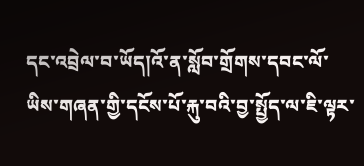དང་འབྲེལ་བ་ཡོད།འོ་ན་སློབ་གྲོགས་དབང་ལོ་ཡིས་གཞན་གྱི་དངོས་པོ་རྐུ་བའི་བྱ་སྤྱོད་ལ་ཇི་ལྟར་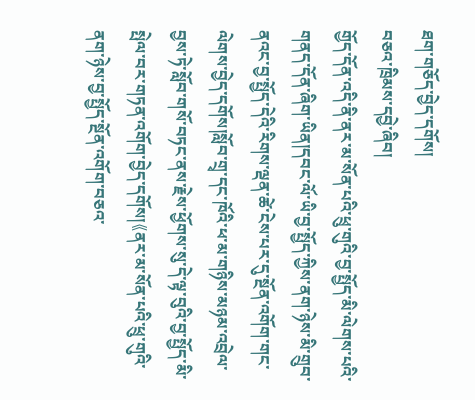ཐག་གཅོད་བྱེད་དགོས།
བཅའ་ཁྲིམས་དབྱེ་ཞིབ།
གྱོད་དོན་འདི་ནི་ནར་མ་སོན་པའི་ཕྲུ་གུའི་བྱ་སྤྱོད་མི་ལེགས་པའི་གནད་དོན་ཞིག་ཡིན།དབང་ལོ་ཡི་བྱ་སྤྱོད་ཀྱིས་ནག་ཉེས་མི་གྲུབ་ནའང་བྱ་སྤྱོད་དེའི་རིགས་ལྡན་ཚེ་ངེས་པར་དུ་སྔོན་འགོག་གང་ལེགས་བྱེད་དགོས།སློབ་གྲྭ་དང་ཁོའི་ཕ་མ་གཉིས་མཉམ་འབྲེལ་བྱས་ཏེ་སློབ་གསོ་བཏང་ནས་རྗེས་ཕྱོགས་སུ་དེ་ལྟ་བུའི་བྱ་སྤྱོད་མི་སྤེལ་བར་གཏན་འགོག་བྱེད་དགོས།《ནར་མ་སོན་པའི་ཕྲུ་གུའི་ནག་ཉེས་བྱ་སྤྱོད་སྔོན་འགོག་བཅའ་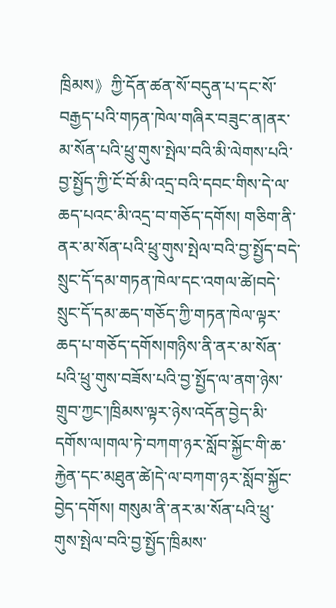ཁྲིམས》ཀྱི་དོན་ཚན་སོ་བདུན་པ་དང་སོ་བརྒྱད་པའི་གཏན་ཁེལ་གཞིར་བཟུང་ན།ནར་མ་སོན་པའི་ཕྲུ་གུས་སྤེལ་བའི་མི་ལེགས་པའི་བྱ་སྤྱོད་ཀྱི་ངོ་བོ་མི་འདྲ་བའི་དབང་གིས་དེ་ལ་ཆད་པའང་མི་འདྲ་བ་གཅོད་དགོས། གཅིག་ནི་ནར་མ་སོན་པའི་ཕྲུ་གུས་སྤེལ་བའི་བྱ་སྤྱོད་བདེ་སྲུང་དོ་དམ་གཏན་ཁེལ་དང་འགལ་ཚེ།བདེ་སྲུང་དོ་དམ་ཆད་གཅོད་ཀྱི་གཏན་ཁེལ་ལྟར་ཆད་པ་གཅོད་དགོས།གཉིས་ནི་ནར་མ་སོན་པའི་ཕྲུ་གུས་བཟོས་པའི་བྱ་སྤྱོད་ལ་ནག་ཉེས་གྲུབ་ཀྱང་།ཁྲིམས་ལྟར་ཉེས་འདོན་བྱེད་མི་དགོས་ལ།གལ་ཏེ་བཀག་ཉར་སློབ་སྐྱོང་གི་ཆ་རྐྱེན་དང་མཐུན་ཚེ།དེ་ལ་བཀག་ཉར་སློབ་སྐྱོང་བྱེད་དགོས། གསུམ་ནི་ནར་མ་སོན་པའི་ཕྲུ་གུས་སྤེལ་བའི་བྱ་སྤྱོད་ཁྲིམས་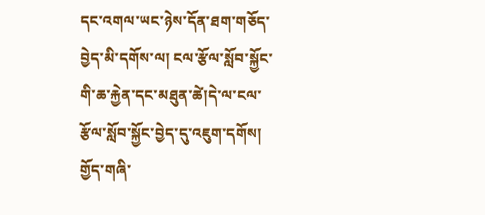དང་འགལ་ཡང་ཉེས་དོན་ཐག་གཅོད་བྱེད་མི་དགོས་ལ། ངལ་རྩོལ་སློབ་སྐྱོང་གི་ཆ་རྐྱེན་དང་མཐུན་ཚེ།དེ་ལ་ངལ་རྩོལ་སློབ་སྐྱོང་བྱེད་དུ་འཇུག་དགོས།
གྱོད་གཞི་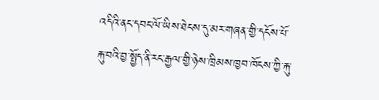འདིའི་ནང་དབང་ལོ་ཡིས་ཐེངས་དུ་མར་གཞན་གྱི་དངོས་པོ་རྐུ་བའི་བྱ་སྤྱོད་ནི་རང་རྒྱལ་གྱི་ཉེས་ཁྲིམས་ཁྱབ་ཁོངས་ཀྱི་རྐུ་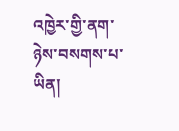འཁྱེར་གྱི་ནག་ཉེས་བསགས་པ་ཡིན།